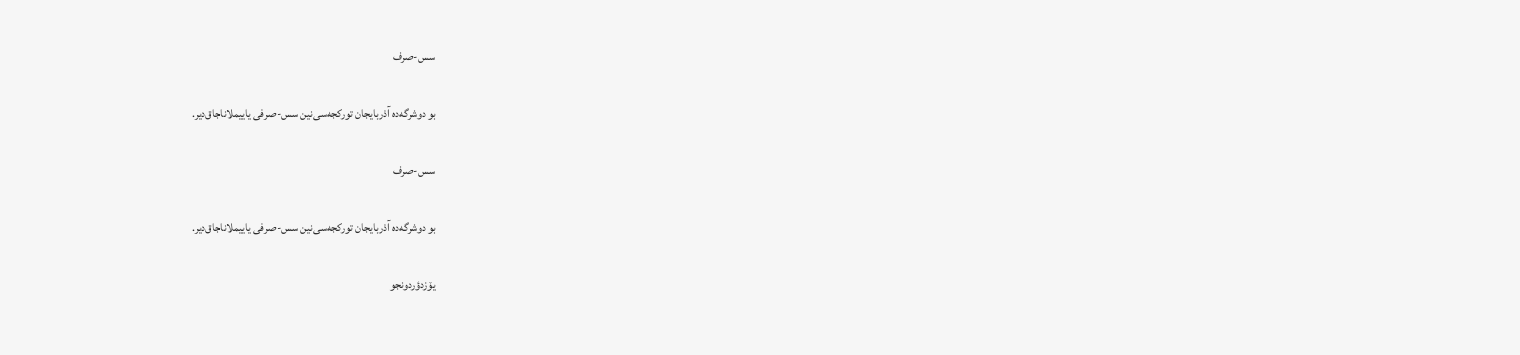سس-صرف

بو دوشرگه‌ده آذربایجان تورکجه‌سی‌نین سس-صرفی یاییملاناجاق‌دیر.

سس-صرف

بو دوشرگه‌ده آذربایجان تورکجه‌سی‌نین سس-صرفی یاییملاناجاق‌دیر.

یۆزدؤردونجو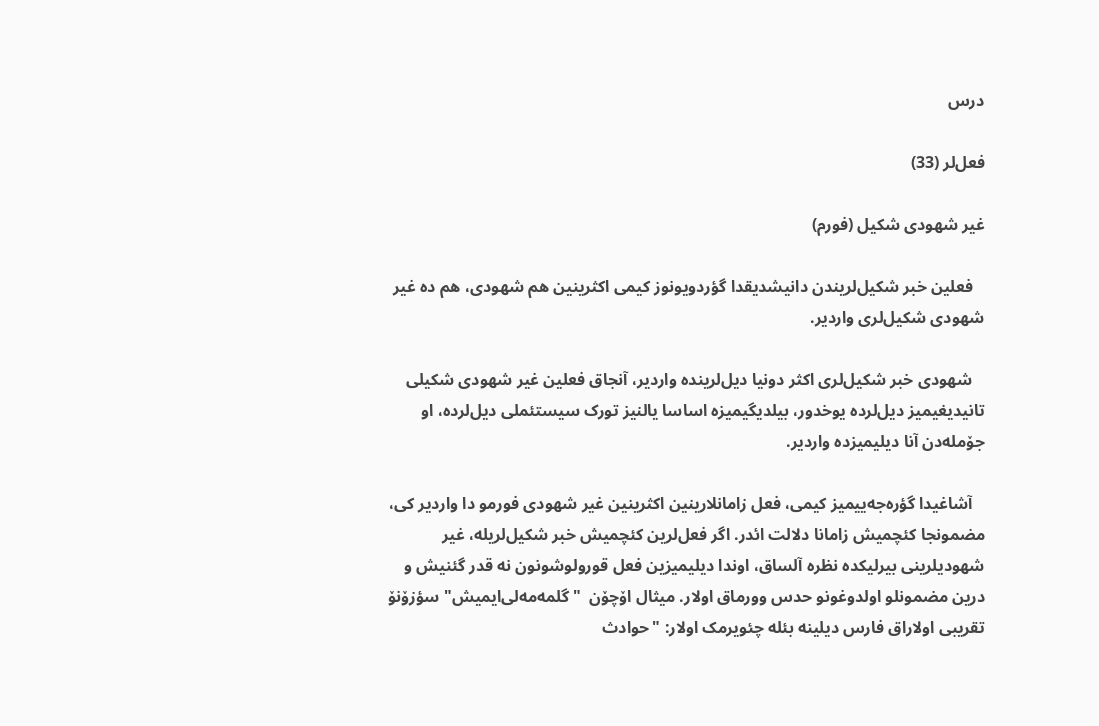درس

فعل‌لر (33)

غیر شهودى شکیل (فورم)

   فعلین خبر شکیل‌لریندن دانیشدیقدا گؤردویونوز کیمى اکثرینین هم شهودى، هم ده غیر شهودى شکیل‌لرى واردیر.

   شهودى خبر شکیل‌لرى اکثر دونیا دیل‌لرینده واردیر، آنجاق فعلین غیر شهودى شکیلى تانیدیغیمیز دیل‌لرده یوخدور، بیلدیگیمیزه اساسا یالنیز تورک سیستئملى دیل‌لرده، او جۆمله‌دن آنا دیلیمیزده واردیر.

   آشاغیدا گؤره‌جه‌ییمیز کیمى، فعل زامانلارینین اکثرینین غیر شهودى فورمو دا واردیر کى، مضمونجا کئچمیش زامانا دلالت ائدر. اگر فعل‌لرین کئچمیش خبر شکیل‌لریله، غیر شهودیلرینی بیرلیکده نظره آلساق، اوندا دیلیمیزین فعل قورولوشونون نه قدر گئنیش و درین مضمونلو اولدوغونو حدس وورماق اولار. میثال اۆچۆن  "گلمه‌مه‌لى‌ایمیش" سؤزۆنۆ تقریبى اولاراق فارس دیلینه بئله چئویرمک اولار: "حوادث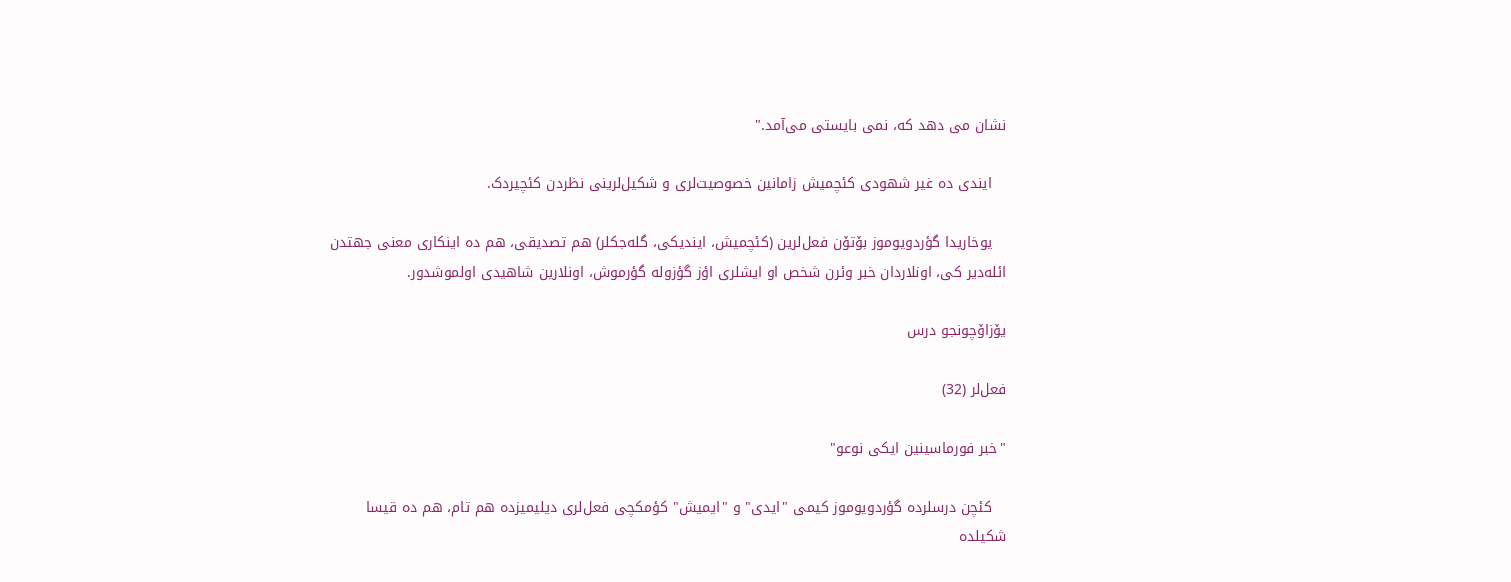نشان مى دهد که، نمى بایستى مى‌آمد."

   ایندى ده غیر شهودى کئچمیش زامانین خصوصیت‌لرى و شکیل‌لرینى نظردن کئچیردک.

   یوخاریدا گؤردویوموز بۆتۆن فعل‌لرین (کئچمیش، ایندیکى، گله‌جکلر) هم تصدیقى، هم ده اینکارى معنى جهتدن ائله‌دیر کى، اونلاردان خبر وئرن شخص او ایشلری اؤز گؤزوله گؤرموش، اونلارین شاهیدى اولموشدور.

یۆزاۆچونجو درس

فعل‌لر (32)

"خبر فورماسینین ایکى نوعو"

   کئچن درسلرده گؤردویوموز کیمى "ایدى" و "ایمیش" کؤمکچى فعل‌لرى دیلیمیزده هم تام، هم ده قیسا شکیلده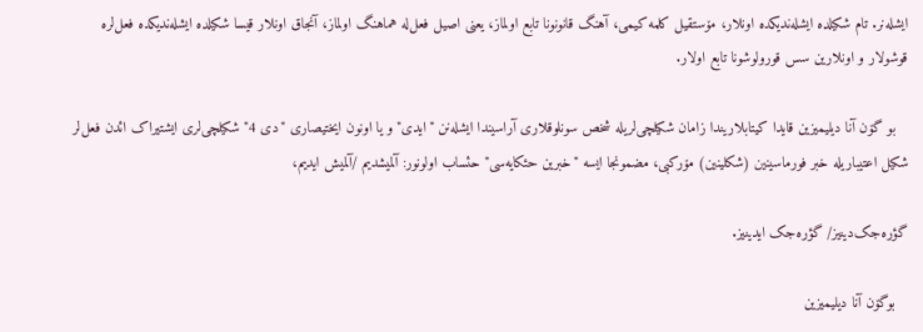ایشله‌نر. تام شکیلده ایشله‌ندیکده اونلار، مۆستقیل کلمه کیمى، آهنگ قانونونا تابع اولماز، یعنى اصیل فعل‌له هماهنگ اولماز، آنجاق اونلار قیسا شکیلده ایشله‌ندیکده فعل‌لره قوشولار و اونلارین سس قورولوشونا تابع اولار.

   بو گۆن آنا دیلیمیزین قایدا کیتابلاریندا زامان شکیلچی‌لریله شخص سونلوقلارى آراسیندا ایشله‌نن "ایدى" و یا اونون ایختیصارى "دى 4" شکیلچی‌لرى ایشتیراک ائدن فعل‌لر شکیل اعتیباریله خبر فورماسینین (شکلینین) مۆرکبى، مضمونجا ایسه "خبرین حئکایه‌سى" حئساب اولونور: آلمیشدیم /آلمیش ایدیم،

گؤره‌جک‌دینیز/ گؤره‌جک ایدینیز.

   بوگۆن آنا دیلیمیزین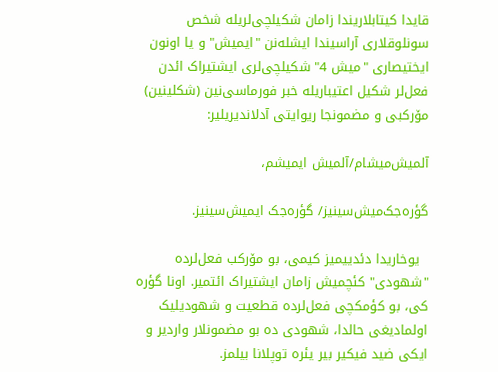قایدا کیتابلاریندا زامان شکیلچی‌لریله شخص سونلوقلارى آراسیندا ایشله‌نن "ایمیش" و یا اونون ایختیصارى "میش 4" شکیلچی‌لرى ایشتیراک ائدن فعل‌لر شکیل اعتیباریله خبر فورماسی‌نین (شکلینین) مۆرکبى و مضمونجا ریوایتى آدلاندیریلیر:

آلمیش‌میشام/آلمیش ایمیشم،

گؤره‌جک‌میش‌سینیز/ گؤره‌جک ایمیش‌سینیز.

  یوخاریدا دئدییمیز کیمى، بو مۆرکب فعل‌لرده "شهودى" کئچمیش زامان ایشتیراک ائتمیر. اونا گؤره کى، بو کؤمکچى فعل‌لرده قطعیت و شهودیلیک اولمادیغى حالدا، شهودى ده بو مضمونلار واردیر و ایکى ضید فیکیر بیر یئره توپلانا بیلمز.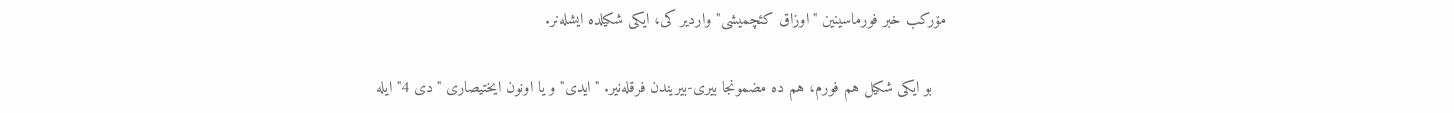مۆرکب خبر فورماسینین "اوزاق کئچمیشى" واردیر کى، ایکى شکیلده ایشله‌نر.

   بو ایکى شکیل هم فورم، هم ده مضمونجا بیرى-بیریندن فرقله‌نیر. "ایدى" و یا اونون ایختیصارى "دى 4" ایله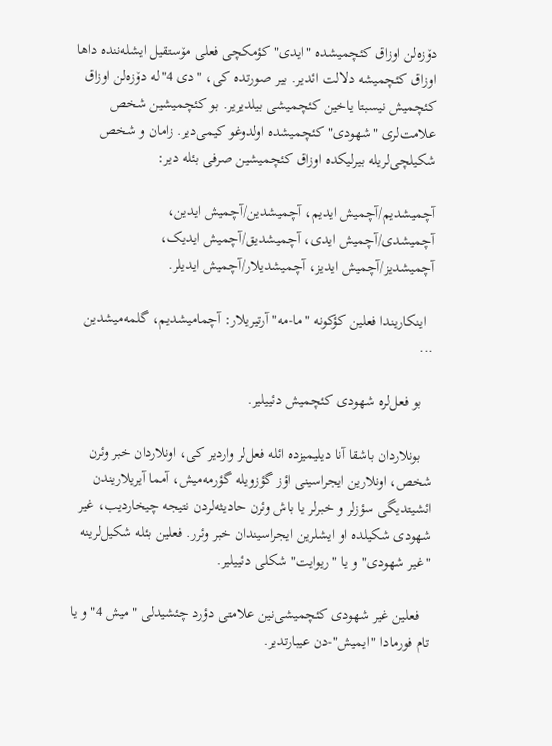دۆزه‌لن اوزاق کئچمیشده "ایدى" کؤمکچى فعلى مۆستقیل ایشله‌ننده داها اوزاق کئچمیشه دلالت ائدیر. بیر صورتده کى، "دى 4"له دۆزه‌لن اوزاق کئچمیش نیسبتا یاخین کئچمیشى بیلدیریر. بو کئچمیشین شخص علامت‌لرى "شهودى" کئچمیشده اولدوغو کیمی‌دیر. زامان و شخص شکیلچی‌لریله بیرلیکده اوزاق کئچمیشین صرفى بئله دیر:

آچمیشدیم/آچمیش ایدیم، آچمیشدین/آچمیش ایدین، آچمیشدى/آچمیش ایدى، آچمیشدیق/آچمیش ایدیک، آچمیشدیز/آچمیش ایدیز، آچمیشدیلار/آچمیش ایدیلر.

  اینکاریندا فعلین کؤکونه "ما-مه" آرتیریلار: آچمامیشدیم، گلمه‌میشدین ...

   بو فعل‌لره شهودى کئچمیش دئییلیر.

   بونلاردان باشقا آنا دیلیمیزده ائله فعل‌لر واردیر کى، اونلاردان خبر وئرن شخص، اونلارین ایجراسینى اؤز گؤزویله گؤرمه‌میش، آمما آیریلاریندن ائشیتدیگى سؤزلر و خبرلر یا باش وئرن حادیثه‌لردن نتیجه چیخاردیب، غیر شهودى شکیلده او ایشلرین ایجراسیندان خبر وئرر. فعلین بئله شکیل‌لرینه "غیر شهودى" و یا "ریوایت" شکلى دئییلیر.

   فعلین غیر شهودى کئچمیشی‌نین علامتى دؤرد چئشیدلى "میش 4" و یا تام فورمادا "ایمیش"-دن عیبارتدیر.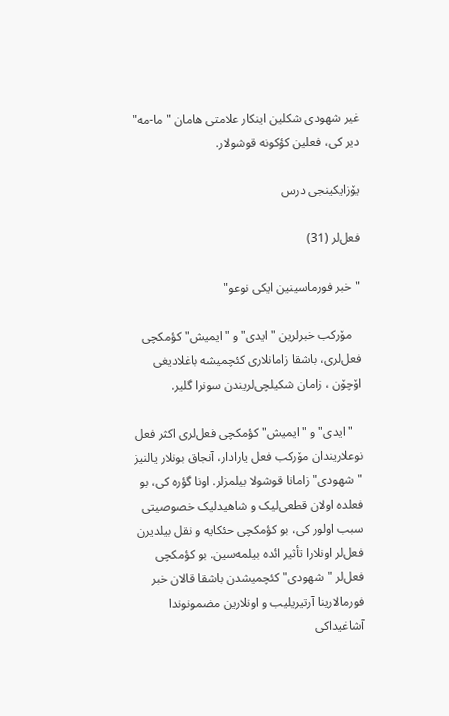غیر شهودى شکلین اینکار علامتى هامان "ما-مه" دیر کى، فعلین کؤکونه قوشولار.

یۆزایکینجی درس

فعل‌لر (31)

"خبر فورماسینین ایکى نوعو"

   مۆرکب خبرلرین "ایدی" و "ایمیش" کؤمکچى فعل‌لرى، باشقا زامانلارى کئچمیشه باغلادیغى اۆچۆن ، زامان شکیلچی‌لریندن سونرا گلیر.

   "ایدی" و "ایمیش" کؤمکچى فعل‌لری اکثر فعل نوعلاریندان مۆرکب فعل یارادار، آنجاق بونلار یالنیز "شهودى" زامانا قوشولا بیلمزلر. اونا گؤره کى، بو فعلده اولان قطعی‌لیک و شاهیدلیک خصوصیتى سبب اولور کى، بو کؤمکچى حئکایه و نقل بیلدیرن فعل‌لر اونلارا تأثیر ائده بیلمه‌سین. بو کؤمکچى فعل‌لر "شهودى" کئچمیشدن باشقا قالان خبر فورمالارینا آرتیریلیب و اونلارین مضمونوندا آشاغیداکى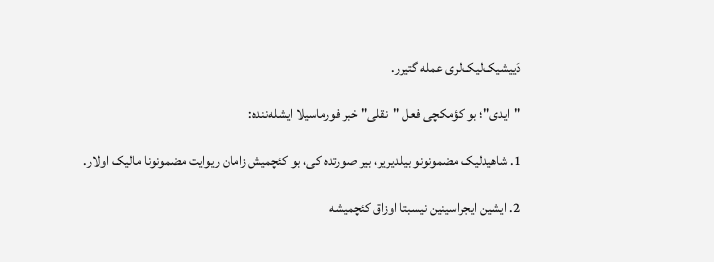دَییشیک‌لیک‌لرى عمله گتیرر.

"ایدى"؛ بو کؤمکچى فعل "نقلى" خبر فورماسیلا ایشله‌ننده:

1. شاهیدلیک مضمونونو بیلدیریر، بیر صورتده کى، بو کئچمیش زامان ریوایت مضمونونا مالیک اولار.

2. ایشین ایجراسینین نیسبتا اوزاق کئچمیشه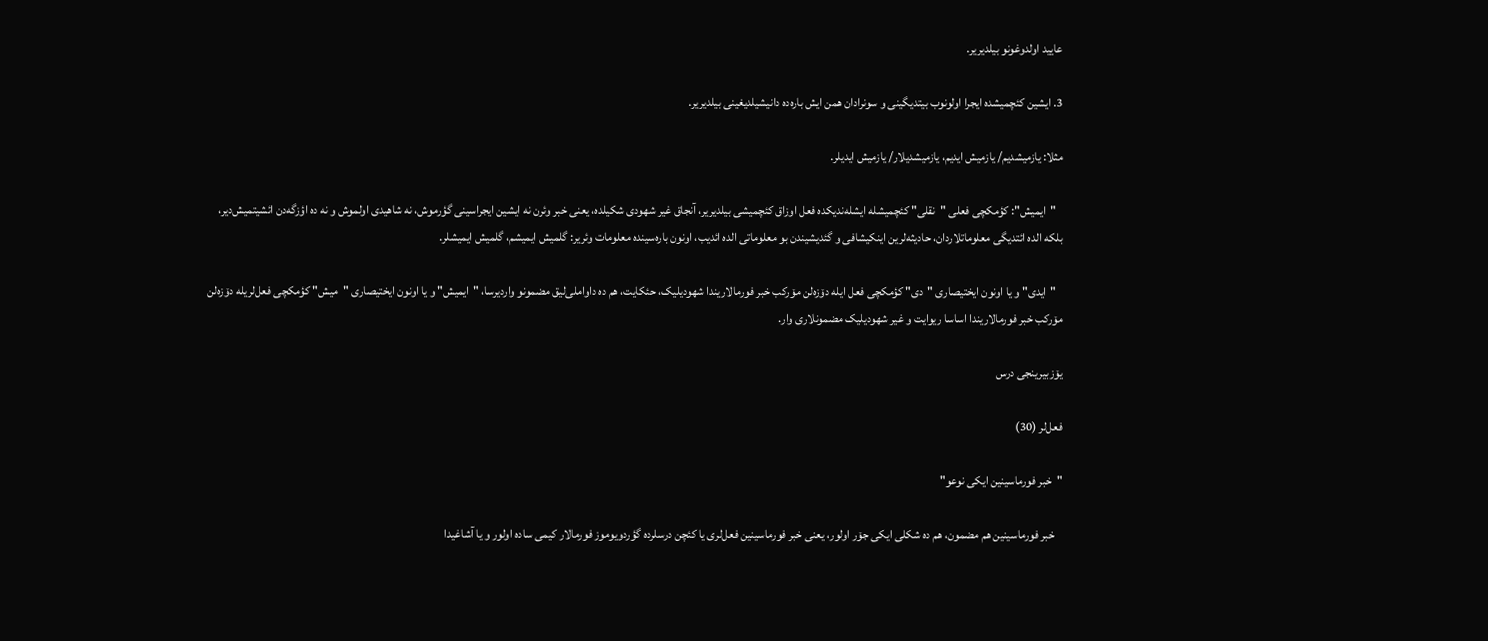عایید اولدوغونو بیلدیریر.

3. ایشین کئچمیشده ایجرا اولونوب بیتدیگینى و سونرادان همن ایش باره‌ده دانیشیلدیغینى بیلدیریر.

مثلا: یازمیشدیم/ یازمیش ایدیم، یازمیشدیلار/ یازمیش ایدیلر.

   "ایمیش": کؤمکچى فعلى "نقلى" کئچمیشله ایشله‌ندیکده فعل اوزاق کئچمیشى بیلدیریر، آنجاق غیر شهودى شکیلده، یعنى خبر وئرن نه ایشین ایجراسینى گؤرموش، نه شاهیدى اولموش و نه ده اؤزگه‌دن ائشیتمیش‌دیر، بلکه الده ائتدیگى معلوماتلاردان، حادیثه‌لرین اینکیشافى و گئدیشیندن بو معلوماتى الده ائدیب، اونون باره‌سینده معلومات وئریر: گلمیش ایمیشم، گلمیش ایمیشلر.

   "ایدى" و یا اونون ایختیصارى "دى" کؤمکچى فعل ایله دۆزه‌لن مۆرکب خبر فورمالاریندا شهودیلیک، حئکایت، هم ده داواملی‌لیق مضمونو واردیرسا، "ایمیش" و یا اونون ایختیصارى "میش" کؤمکچى فعل‌لریله دۆزه‌لن مۆرکب خبر فورمالاریندا اساسا ریوایت و غیر شهودیلیک مضمونلارى وار.

یۆزبیرینجی درس

فعل‌لر (30)

"خبر فورماسینین ایکى نوعو"

   خبر فورماسینین هم مضمون، هم ده شکلى ایکى جۆر اولور، یعنى خبر فورماسینین فعل‌لرى یا کئچن درسلرده گؤردویوموز فورمالار کیمى ساده اولور و یا آشاغیدا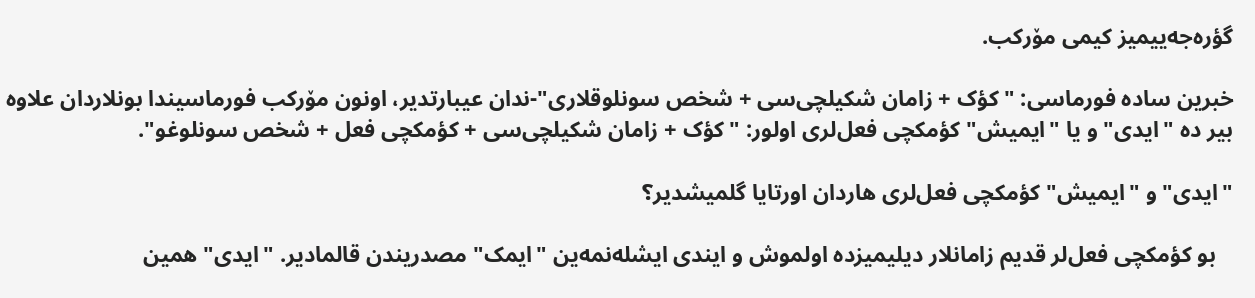گؤره‌جه‌ییمیز کیمى مۆرکب.

خبرین ساده‌ فورماسی: "کؤک + زامان شکیلچی‌سی + شخص سونلوقلارى"-ندان عیبارتدیر، اونون مۆرکب فورماسیندا بونلاردان علاوه بیر ده "ایدى" و یا "ایمیش" کؤمکچى فعل‌لرى اولور: "کؤک + زامان شکیلچی‌سی + کؤمکچى فعل + شخص سونلوغو".

"ایدى" و "ایمیش" کؤمکچى فعل‌لرى هاردان اورتایا گلمیشدیر؟

   بو کؤمکچى فعل‌لر قدیم زامانلار دیلیمیزده اولموش و ایندى ایشله‌نمه‌ین "ایمک" مصدریندن قالمادیر. "ایدى" همین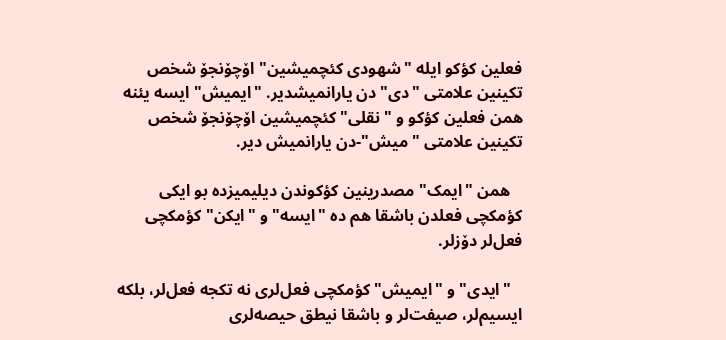فعلین کؤکو ایله "شهودى کئچمیشین" اۆچۆنجۆ شخص تکینین علامتى "دى"دن یارانمیشدیر. "ایمیش" ایسه یئنه همن فعلین کؤکو و "نقلى" کئچمیشین اۆچۆنجۆ شخص تکینین علامتی‌ "میش"-دن یارانمیش دیر.

   همن "ایمک" مصدرینین کؤکوندن دیلیمیزده بو ایکى کؤمکچى فعلدن باشقا هم ده "ایسه" و "ایکن" کؤمکچى فعل‌لر دۆزلر.

   "ایدى" و "ایمیش" کؤمکچى فعل‌لرى نه تکجه فعل‌لر، بلکه ایسیم‌لر، صیفت‌لر و باشقا نیطق حیصه‌لرى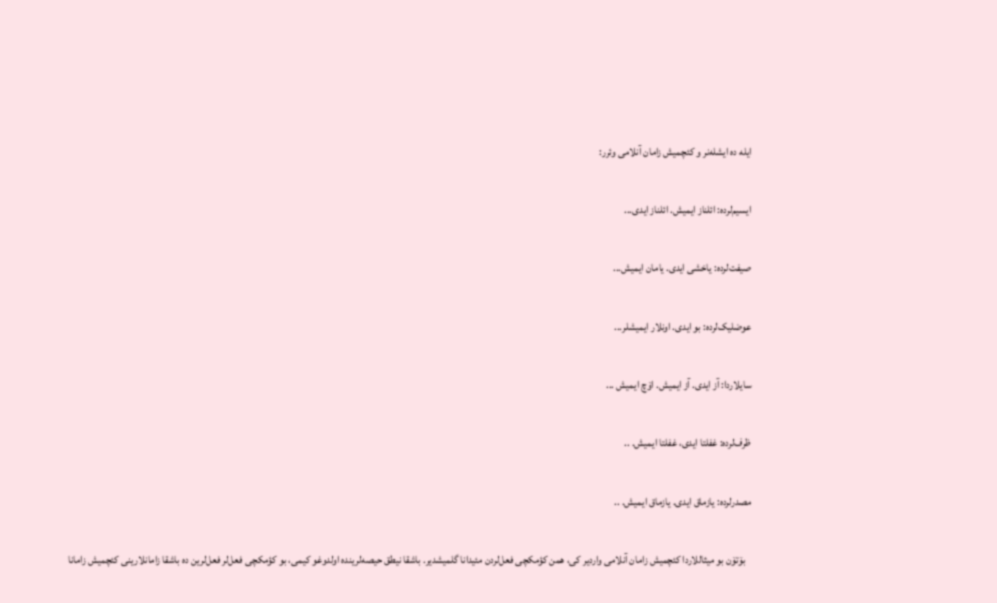ایله ده ایشله‌نر و کئچمیش زامان آنلامى وئرر:

ایسیم‌لرده: ائلناز ایمیش. ائلناز ایدى...

صیفت‌لرده: یاخشى ایدى. یامان ایمیش...

عوضلیک‌لرده: بو ایدى. اونلار ایمیشلر...

سایلاردا: آز ایدى. آز ایمیش. اۆچ ایمیش ...

ظرف‌لرده: غفلتا ایدى، غفلتا ایمیش. ..

مصدرلرده: یازماق ایدى. یازماق ایمیش. ..

   بۆتۆن بو میثاللاردا کئچمیش زامان آنلامى واردیر کى، همن کؤمکچى فعل‌لردن مئیدانا گلمیشدیر. باشقا نیطق حیصه‌لرینده اولدوغو کیمى، بو کؤمکچى فعل‌لر فعل‌لرین ده باشقا زامانلارینى کئچمیش زامانا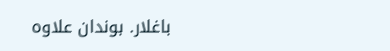باغلار. بوندان علاوه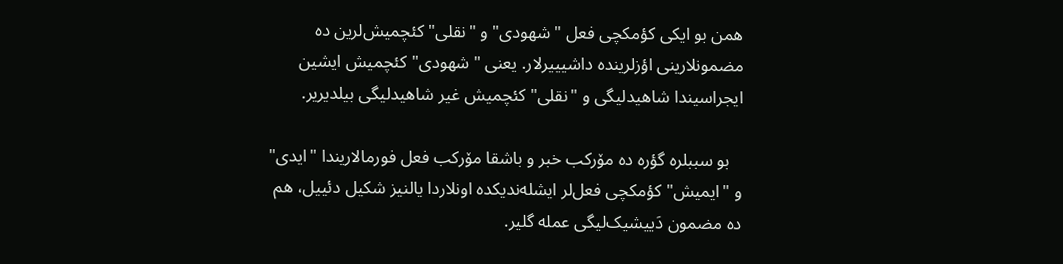همن بو ایکى کؤمکچى فعل "شهودى" و "نقلى" کئچمیش‌لرین ده مضمونلارینى اؤزلرینده داشیییرلار. یعنى "شهودى" کئچمیش ایشین ایجراسیندا شاهیدلیگی و "نقلی" کئچمیش غیر شاهیدلیگى بیلدیریر.

   بو سببلره گؤره ده مۆرکب خبر و باشقا مۆرکب فعل فورمالاریندا "ایدى" و "ایمیش" کؤمکچى فعل‌لر ایشله‌ندیکده اونلاردا یالنیز شکیل دئییل، هم ده مضمون دَییشیک‌لیگى عمله گلیر.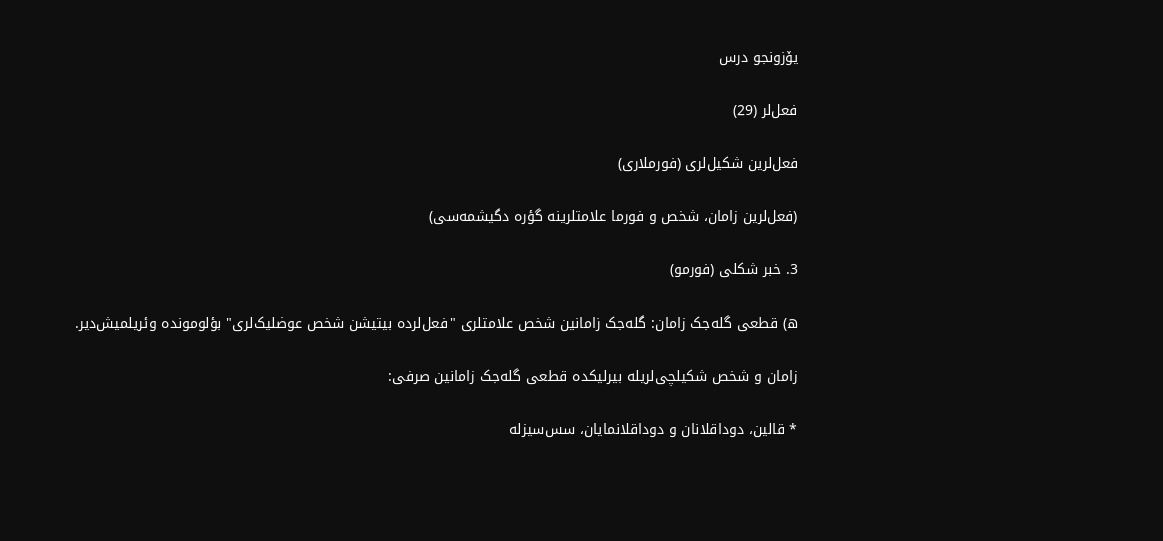یۆزونجو درس

فعل‌لر (29)

فعل‌لرین شکیل‌لرى (فورملارى)

(فعل‌لرین زامان، شخص و فورما علامتلرینه گؤره دگیشمه‌سی)

3. خبر شکلی (فورمو)

ه) قطعی گله‌جک زامان: گله‌جک زامانین شخص علامتلری "فعل‌لرده بیتیشن شخص عوضلیک‌لری" بؤلومونده وئریلمیش‌دیر.

زامان و شخص شکیلچی‌لریله بیرلیکده قطعى گله‌جک زامانین صرفى:

* قالین، دوداقلانان و دوداقلانمایان، سس‌سیزله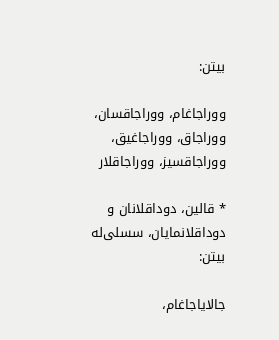بیتن:

ووراجاغام، ووراجاقسان، ووراجاق، ووراجاغیق، ووراجاقسیز، ووراجاقلار

* قالین، دوداقلانان و دوداقلانمایان، سسلی‌له بیتن:

جالایاجاغام،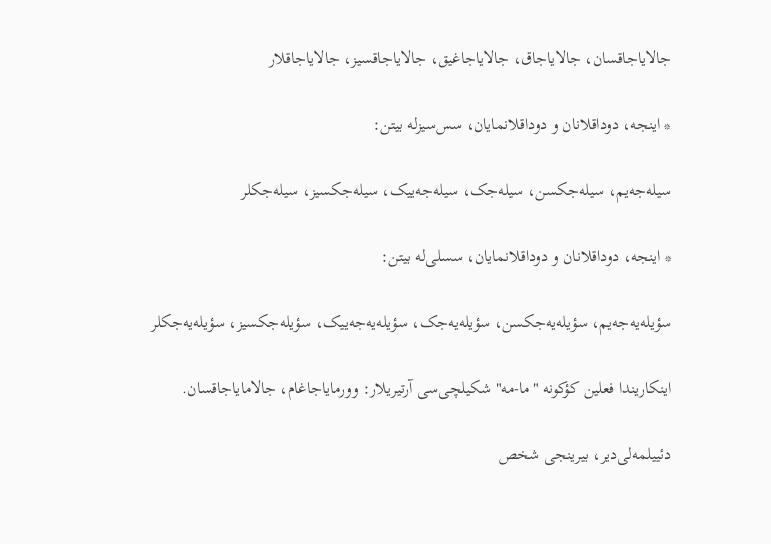جالایاجاقسان، جالایاجاق، جالایاجاغیق، جالایاجاقسیز، جالایاجاقلار

* اینجه، دوداقلانان و دوداقلانمایان، سس‌سیزله بیتن:

سیله‌جه‌یم، سیله‌جکسن، سیله‌جک، سیله‌جه‌ییک، سیله‌جکسیز، سیله‌جکلر

* اینجه، دوداقلانان و دوداقلانمایان، سسلی‌له بیتن:

سؤیله‌یه‌جه‌یم، سؤیله‌یه‌جکسن، سؤیله‌یه‌جک، سؤیله‌یه‌جه‌ییک، سؤیله‌جکسیز، سؤیله‌یه‌جکلر

اینکاریندا فعلین کؤکونه "ما-مه" شکیلچی‌سی آرتیریلار: وورمایاجاغام، جالامایاجاقسان.

دئییلمه‌لی‌دیر، بیرینجى شخص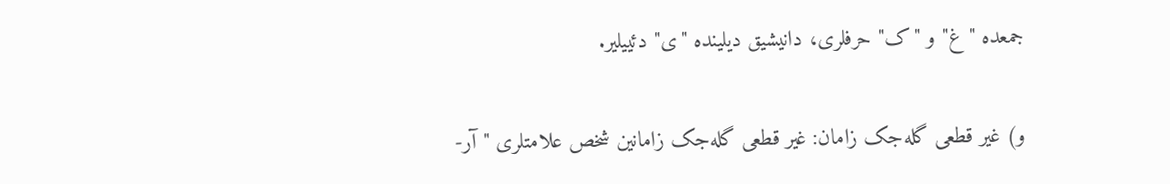جمعده "غ" و "ک" حرفلرى، دانیشیق دیلینده "ى" دئییلیر.

و) غیر قطعى گله‌جک زامان: غیر قطعى گله‌جک زامانین شخص علامتلرى "آر-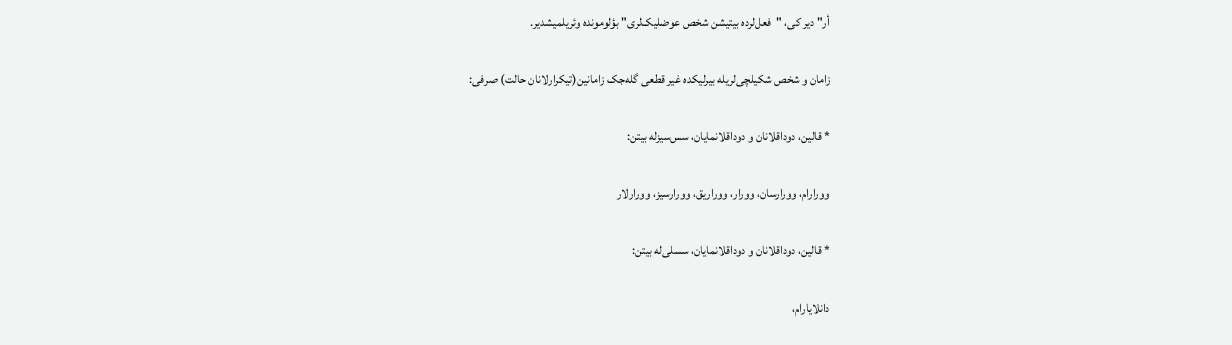أر" دیر کى، "فعل‌لرده بیتیشن شخص عوضلیک‌لرى" بؤلومونده وئریلمیشدیر.

زامان و شخص شکیلچی‌لریله بیرلیکده غیر قطعى گله‌جک زامانین(تیکرارلانان حالت) صرفى:

* قالین، دوداقلانان و دوداقلانمایان، سس‌سیزله بیتن:

وورارام، وورارسان، وورار، ووراریق، وورارسیز، وورارلار

* قالین، دوداقلانان و دوداقلانمایان، سسلی‌له بیتن:

دانلایارام،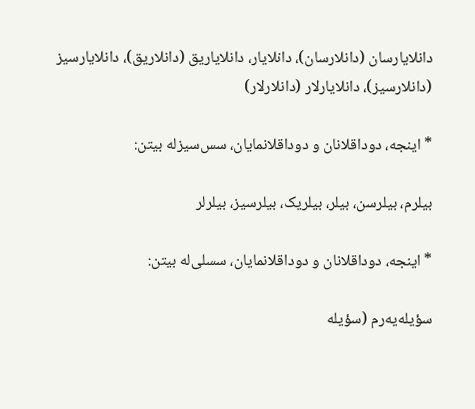دانلایارسان (دانلارسان)، دانلایار، دانلایاریق (دانلاریق)، دانلایارسیز (دانلارسیز)، دانلایارلار (دانلارلار)

* اینجه، دوداقلانان و دوداقلانمایان، سس‌سیزله بیتن:

بیلرم، بیلرسن، بیلر، بیلریک، بیلرسیز، بیلرلر

* اینجه، دوداقلانان و دوداقلانمایان، سسلی‌له بیتن:

سؤیله‌یه‌رم (سؤیله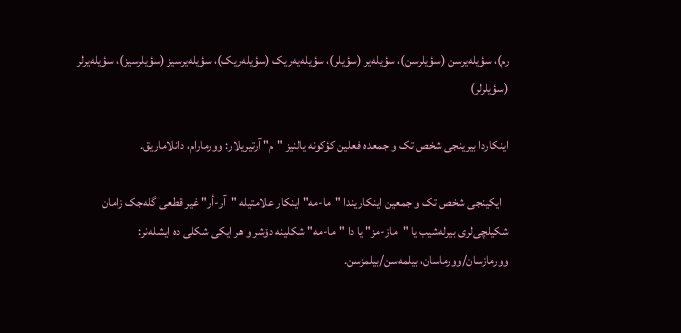رم)، سؤیله‌یرسن (سؤیلرسن)، سؤیله‌یر (سؤیلر)، سؤیله‌یه‌ریک (سؤیله‌ریک)، سؤیله‌یرسیز (سؤیلرسیز)، سؤیله‌یرلر (سؤیلرلر)

اینکاردا بیرینجى شخص تک و جمعده فعلین کؤکونه یالنیز "م" آرتیریلار: وورمارام، دانلاماریق.

   ایکینجى شخص تک و جمعین اینکاریندا "ما-مه" اینکار علامتیله "آر-أر" غیر قطعى گله‌جک زامان شکیلچی‌لرى بیرله‌شیب یا "ماز-مز" یا دا "ما-مه" شکلینه دۆشر و هر ایکى شکلى ده ایشله‌نر: وورمازسان/وورماسان، بیلمه‌سن/بیلمزسن.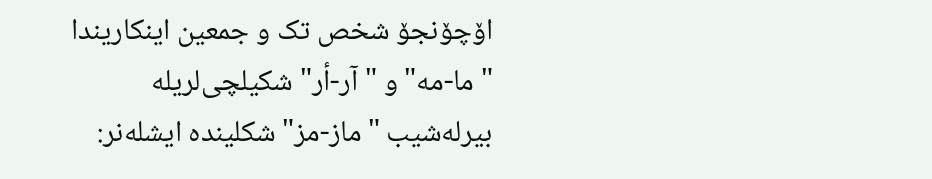اۆچۆنجۆ شخص تک و جمعین اینکاریندا "ما-مه" و "آر-أر" شکیلچی‌لریله بیرله‌شیب "ماز-مز" شکلینده ایشله‌نر: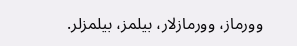وورماز، وورمازلار، بیلمز، بیلمزلر.